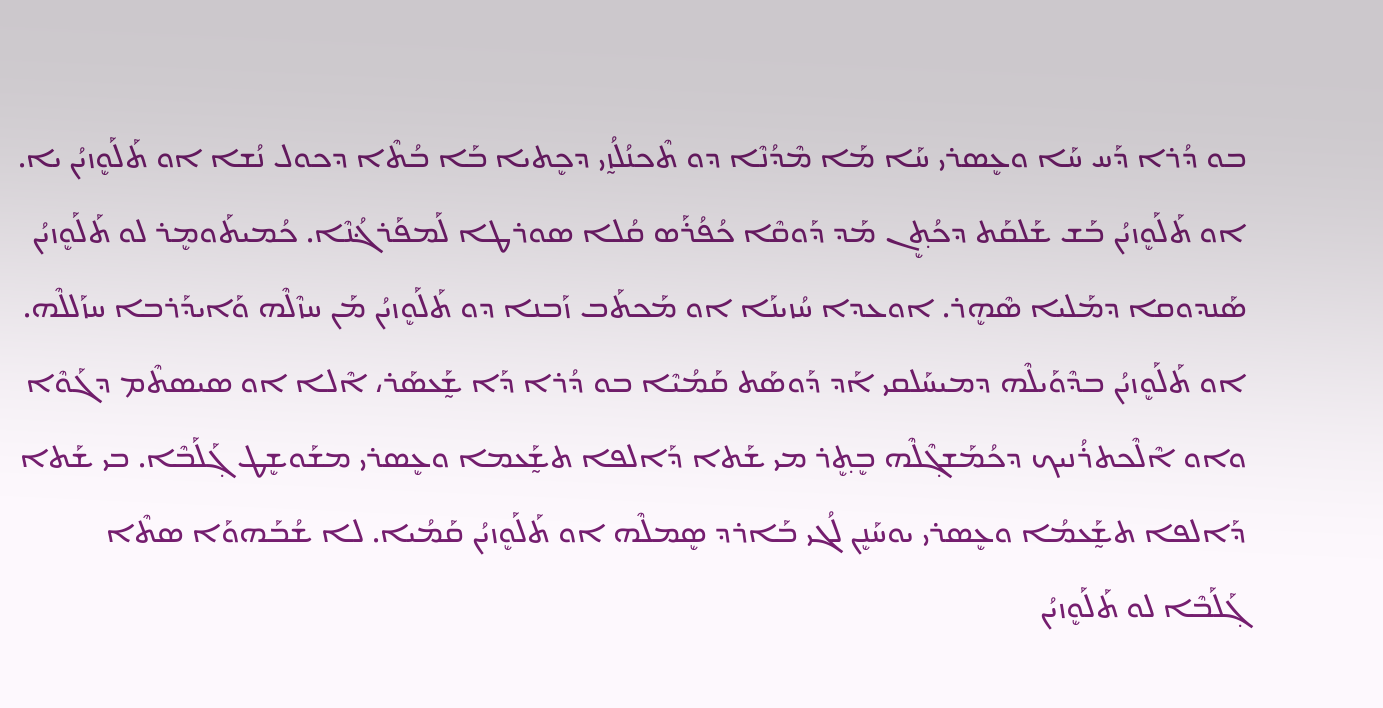ܒܘ ܕܳܪܐ ܕܰܚ ܚܰܐ ܘܥܷܣܪܝ ܚܰܐ ܡܰܐ ܡܶܕܳܢܶܐ ܕܘ ܬܶܟܢܳܠܳܙ̰ܝ ܕܟܷܬܝܐ ܒܰܐ ܒܳܬܶܐ ܕܟܘܠ ܢܳܫܐ ܐܘ ܬܰܠܰܘܷܙܝܳܢ ܝܐ. ܐܘ ܬܰܠܰܘܷܙܝܳܢ ܒܰܫ ܫܰܠܩܰܬ ܕܟܳܬܷ݂ܢ ܡܰܕ ܕܰܘܩܶܐ ܟܳܦܳܪܰܣ ܩܳܠܐ ܣܘܪܛܐ ܠܰܡܦܰܪܔܳܢܶܐ. ܟܳܡܝܬܰܘܡܷܪ ܠܘ ܬܰܠܰܘܷܙܝܳܢ ܣܰܢܕܘܩܐ ܕܡܰܠܝܐ ܣܶܗܷܪ. ܐܘܥܕܐ ܚܳܙܝܢܰܐ ܐܘ ܡܰܟܬܰܒ ܙܰܒܢܐ ܕܘ ܬܰܠܰܘܷܙܝܳܢ ܡܰܢ ܚܙܶܠܶܗ ܘܰܐܝܕܰܪܒܐ ܚܙܰܠܠܶܗ. ܐܘ ܬܰܠܰܘܷܙܝܳܢ ܒܕܶܘܰܝܠܶܗ ܕܡܝܚܰܠܩܝ ܐܰܕ ܕܰܘܣܰܬ ܩܰܡܳܝܶܐ ܒܘ ܕܳܪܐ ܕܰܐ ܫ̰ܰܥܣܰܪ، ܐܶܠܐ ܐܘ ܣܝܣܬܶܡ ܕܓܰܘܶܐ ܘܐܘ ܐܶܠܶܟܬܪܳܢܝܟ ܕܟܳܡܰܫܓ݂ܶܠܶܗ ܒܷܬ݂ܷܪ ܡܝ ܫܰܬܐ ܕܰܐܠܦܐ ܬܫ̰ܰܥܡܐ ܘܥܷܣܪܝ ܡܫܰܘܫܷܛ ܓ݂ܰܠܰܒܶܐ. ܒܝ ܫܰܬܐ ܕܰܐܠܦܐ ܬܫ̰ܰܥܡܳܐ ܘܥܷܣܪܝ ܝܘܚܰܢܷܢ ܠܳܓܝ ܒܰܐܪܕ ܣܷܡܠܶܗ ܐܘ ܬܰܠܰܘܷܙܝܳܢ ܩܰܡܳܝܐ. ܠܐ ܫܳܒܰܗܘܰܐ ܣܬܶܐ ܓ݂ܰܠܰܒܶܐ ܠܘ ܬܰܠܰܘܷܙܝܳܢ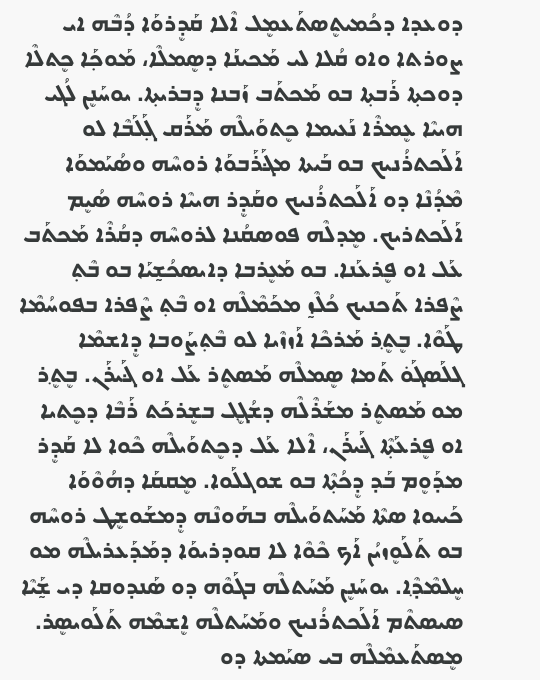ܕܘܥܕܐ ܕܟܳܡܝܬܷܣܬܰܥܡܷܠ ܐܶܠܐ ܩܰܕܷܪܘܰܐ ܕܳܒܶܗ ܐܝ ܨܘܪܬܐ ܘܐܘ ܩܳܠܐ ܠܝ ܡܰܟܝܢܰܐ ܕܣܷܡܠܶܐ، ܡܰܘܟ݂ܰܐ ܟܷܬܠܶܐ ܕܘܟܬ݂ܐ ܪܰܒܬ݂ܐ ܒܘ ܡܰܟܬܰܒ ܙܰܒܢܐ ܕܷܒܪܝܬ݂ܐ. ܝܘܚܰܢܷܢ ܠܳܓܝ ܗܝܝܶܐ ܥܷܡܪܶܐ ܢܰܥܝܡܐ ܟܷܬܘܰܝܠܶܗ ܡܰܪܰܩ ܓ݂ܰܠܰܒܶܐ ܠܘ ܐܰܠܰܟܬܪܳܢܝܟ ܒܘ ܒܰܝܬܐ ܡܔܰܪܰܒܘܰܐ ܪܘܚܶܗ ܘܣܳܝܰܡܘܰܐ ܡܶܕܳܢܶܐ ܕܘ ܐܰܠܰܟܬܪܳܢܝܟ ܘܩܰܕܷܪ ܗܝܝܶܐ ܪܘܚܶܗ ܣܳܝܷܡ ܐܰܠܰܟܬܪܝܟ. ܡܷܕܠܶܗ ܦܘܣܩܳܢܐ ܠܪܘܚܶܗ ܕܩܳܪܶܐ ܡܰܟܬܰܒ ܥܰܠ ܐܘ ܦܷܪܥܰܢܐ. ܒܘ ܡܰܥܷܪܒܐ ܕܐܝܣܟܳܫ̰ܝܰܐ ܒܘ ܒܶܬ݂ ܨܶܦܪܐ ܬܰܟܢܝܟ ܟܳܠܶܙ̰ ܡܟܰܡܶܠܶܗ ܐܘ ܒܶܬ݂ ܨܶܦܪܐ ܒܦܘܚܳܡܶܐ ܛܰܘܶܐ. ܒܷܬ݂ܷܪ ܡܰܪܟܶܐ ܐܰܙܙܶܝܐ ܠܘ ܒܶܬ݂ܨܰܘܒܐ ܕܷܐܫܡܶܐ ܓܠܰܣܓܰܘ݁ ܬܰܡܐ ܣܷܡܠܶܗ ܡܰܣܬܷܪ ܥܰܠ ܐܘ ܔܰܝܪܰܢ. ܒܷܬ݂ܷܪ ܡܘ ܡܰܣܬܷܪ ܡܫܰܪܶܠܶܗ ܕܫܳܓܷ݂ܠ ܒܫܷܪܟܰܬ ܪܰܒܶܐ ܕܟܷܬܝܐ ܐܘ ܦܷܪܥܰܬ݂ܶܐ ܔܰܝܪܰܢ، ܐܶܠܐ ܥܰܠ ܕܟܷܬܘܰܝܠܶܗ ܟܶܘܐ ܠܐ ܩܰܕܷܪ ܡܕܰܘܷܡ ܒܰܕ ܕܷܟܳܬ݂ܶܐ ܒܘ ܫܘܓܠܰܘܐ. ܡܷܩܩܰܐ ܕܗܳܘܶܘܰܐ ܟܰܝܝܘܐ ܣܬܶܐ ܡܰܚܰܬܘܰܝܠܶܗ ܒܗܰܘܢܶܗ ܕܷܡܫܰܘܫܷܛ ܪܘܚܶܗ ܒܘ ܬܰܠܰܘܷܙܝܳܢ ܐܰܟ ܟܶܘܶܐ ܠܐ ܩܘܕܪܝܘܰܐ ܕܡܰܕܰܥܪܝܠܶܗ ܡܘ ܚܷܠܡܶܕ݂ܶܐ. ܝܘܚܰܢܷܢ ܡܰܚܰܬܠܶܗ ܒܓܰܘܶܗ ܕܘ ܣܰܢܕܘܩܐ ܕܝ ܫ̰ܰܝܶܐ ܣܝܣܬܶܡ ܐܰܠܰܟܬܪܳܢܝܟ ܘܡܰܚܰܬܠܶܗ ܐܷܫܡܶܗ ܬܰܠܰܘܝܣܷܪ. ܡܷܣܬܰܥܡܶܠܶܗ ܒܝ ܣܝܰܡܬܐ ܕܘ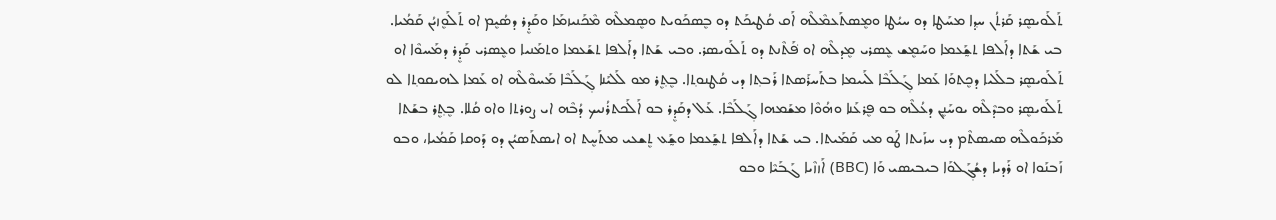ܬܰܠܰܘܝܣܷܪ ܩܰܪܬܳܢ ܚܕ݂ܐ ܡܚܰܛܐ ܕܘ ܚܝܳܛܐ ܘܡܷܣܬܰܥܡܶܠܶܗ ܐܰܩ ܩܳܛܝܟܰܬ ܕܘ ܒܷܣܟܰܘܝܬ ܘܣܷܡܠܶܗ ܡܶܟܰܢܝܙܡܰܐ ܘܩܰܕܷܪ ܕܣܳܝܷܡ ܐܘ ܬܰܠܰܘܷܙܝܳܢ ܩܰܡܳܝܐ. ܒܝ ܫܰܬܐ ܕܐܰܠܦܐ ܬܫ̰ܰܥܡܐ ܘܚܰܡܷܫ ܥܷܣܪܝ ܡܷܕܠܶܗ ܐܘ ܦܰ݁ܬܶܢܬ ܕܘ ܬܰܠܰܘܝܣܪ. ܘܒܝ ܫܰܬܐ ܕܐܰܠܦܐ ܬܫܰܥܡܐ ܘܬܡܰܢܝܐ ܘܥܷܣܪܝ ܩܰܕܷܪ ܕܡܰܚܘܶܐ ܐܘ ܬܰܠܰܘܝܣܷܪ ܒܠܰܠܝܐ ܕܟܷܬܘܰܐ ܥܰܡܐ ܓ݂ܰܠܰܒܶܐ ܠܰܝܝܡܐ ܒܬܰܚܪܰܣܬܐ ܪܰܒܬ݂ܐ ܕܝ ܩܳܛܢܘܬ݂ܐ. ܒܷܬ݂ܷܪ ܡܘ ܠܰܠܝܰܢܐ ܓ݂ܰܠܰܒܶܐ ܡܰܚܘܶܠܶܗ ܐܘ ܥܰܡܐ ܠܗܝܩܘܬ݂ܐ ܠܘ ܬܰܠܰܘܝܣܷܪ ܘܒܕܶܠܶܗ ܝܘܚܰܢܷܢ ܕܥܳܠܶܗ ܒܘ ܦܷܪܥܰܢܐ ܘܗܳܘܶܐ ܡܫܰܡܗܐ ܓ݂ܰܠܰܒܶܐ. ܥܰܠ ܕܩܰܕܷܪ ܒܘ ܐܰܠܰܟܬܪܳܢܝܟ ܕܳܒܶܗ ܐܝ ܨܘܪܬܐ ܘܐܘ ܩܳܠܐ. ܒܷܬܷ݂ܪ ܒܫܰܬܐ ܡܰܪܟܰܘܠܶܗ ܣܝܣܬܶܡ ܕܝ ܚܙܰܝܬܐ ܛܰܘ ܡܝ ܩܰܡܰܝܬܐ. ܒܝ ܫܰܬܐ ܕܐܰܠܦܐ ܬܫ̰ܰܥܡܐ ܘܫ̰ܰܥ ܬܷܫܥܝ ܡܬܰܚܷܬ ܐܘ ܐܝܣܬܰܣܝܳܢ ܕܘ ܕܰܘܩܐ ܩܰܡܳܝܐ، ܘܒܘ ܙܰܒܢܰܘܐ ܐܘ ܪܰܕܝܐ ܕܫܳܓ݂ܰܠܘܰܐ ܒܝܒܝܣܝ ܘܰܐ (BBC) ܐܰܙܙܶܝܐ ܓܰܒܰܝܶܐ ܘܒܘ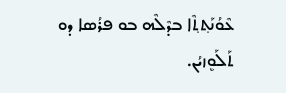ܥܶܘܳܢܰܬ݂ܬ݂ܶܐ ܒܕܶܠܶܗ ܒܘ ܦܪܳܣܐ ܕܘ ܬܰܠܰܘܷܙܝܳܢ.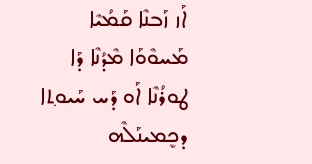ܐܰܙ ܙܰܒܢܶܐ ܩܰܡܳܝܶܐ ܡܰܚܘܶܘܰܐ ܡܶܕܳܢܶܐ ܕܰܐ ܛܘܪܳܢܶܐ ܐܰܘ ܕܰܚ ܚܰܝܘܬ݂ܐ ܕܟܷܡܝܢܰܠܶܗ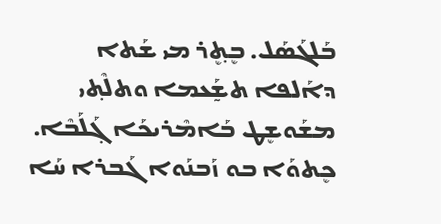ܒܰܠܓܰܣܰܠ. ܒܷܬ݂ܷܪ ܡܝ ܫܰܬܐ ܕܐܰܠܦܐ ܬܫ̰ܰܥܡܐ ܘܬܠܶܬ݂ܝ ܡܫܰܘܫܷܛ ܒܰܐܡܶܪܝܟܰܐ ܓ݂ܰܠܰܒܶܐ. ܟܷܬܘܰܐ ܒܘ ܙܰܒܢܰܘܐ ܓܰܒܪܐ ܚܰܐ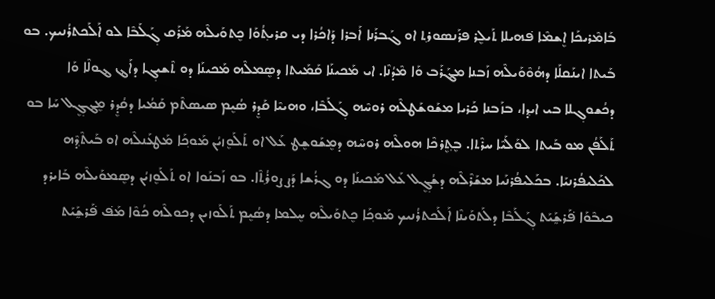ܒܰܐܡܶܪܝܟܰܐ ܐܷܫܡܶܐ ܦ݁ܗܝܠܐ ܬܰܝܠܷܪ ܦܪܰܢܣܘܪܬ݂ ܐܘ ܓܰܒܪܰܢܐ ܐܰܒܪܐ ܕܰܐܟܳܪܐ ܕܝ ܩܪܝܬ݂ܳܘܰܐ ܟܷܬܘܰܝܠܶܗ ܡܰܪܰܩ ܓ݂ܰܠܰܒܶܐ ܠܘ ܐܰܠܰܟܬܪܳܢܝܟ. ܒܘ ܒܰܝܬܐ ܐܝܢܰܩܠܰܐ ܕܗܳܘܶܘܰܝܠܶܗ ܙܰܒܢܐ ܡܔܰܪܰܒ ܘܰܐ ܡܶܕܳܢܶܐ. ܐܝ ܡܰܟܝܢܰܐ ܩܰܡܰܝܬܐ ܕܣܷܡܠܶܗ ܡܰܟܝܢܰܐ ܕܘ ܬܶܫܝܓ݂ܐ ܕܐܰܔ ܔܘܠܶܐ ܘܰܐ ܕܟܳܫܘܓ݂ܠܐ ܒܝ ܐܝܕ݂ܐ، ܒܙܰܒܢܐ ܟܰܪܝܐ ܡܫܰܘܫܰܛܠܶܗ ܪܘܚܶܗ ܓ݂ܰܠܰܒܶܐ، ܘܗܝܝܶܐ ܩܰܕܷܪ ܣܳܝܷܡ ܣܝܣܬܶܡ ܩܰܡܳܝܐ ܕܩܳܕܷܪ ܡܷܔܓܷ݂ܠ ܚܰܐ ܒܘ ܬܰܠܰܦܳܢ ܡܘ ܒܰܝܬܐ ܠܘܰܠܰܝܶܐ ܚܪܶܬܐ. ܒܷܬ݂ܷܪܟܶܐ ܗܘܠܶܗ ܪܘܚܶܗ ܕܡܷܫܰܘܫܷܛ ܥܰܠ ܐܘ ܬܰܠܰܘܷܙܝܳܢ ܡܰܘܟ݂ܰܐ ܡܰܛܥܰܢܠܶܗ ܐܘ ܒܰܝܬܶܕ݂ܶܗ ܠܟܰܠܝܦܳܪܢܝܰܐ. ܒܟܰܠܝܦܳܪܢܰܝܐ ܡܫܰܪܶܠܶܗ ܕܫܳܓܷ݂ܠ ܥܰܠ ܡܰܟܝܢܰܐ ܕܘ ܓܪܳܫܐ ܕܰܨ ܨܘܪܳܬ݂ܶܐ. ܒܘ ܙܰܒܢܰܘܐ ܐܘ ܬܰܠܰܘܷܙܝܳܢ ܕܣܷܡܘܰܝܠܶܗ ܒܰܐܝܪܕ ܟܝܒܶܘܰܐ ܦܰ݁ܪܫ̰ܰܝܰܬ ܓ݂ܰܠܰܒܶܐ ܕܠܰܬܘܰܝܢܶܐ ܐܰܠܰܟܬܪܳܢܝܟ ܡܰܘܟ݂ܰܐ ܟܷܬܘܰܝܠܶܗ ܚܷܠܡܐ ܕܣܳܝܷܡ ܬܰܠܰܘܙܝܢ ܕܟܘܠܶܗ ܟܳܘܶܐ ܡܰܦ݁ ܦܰ݁ܪܫ̰ܰܝܰܬ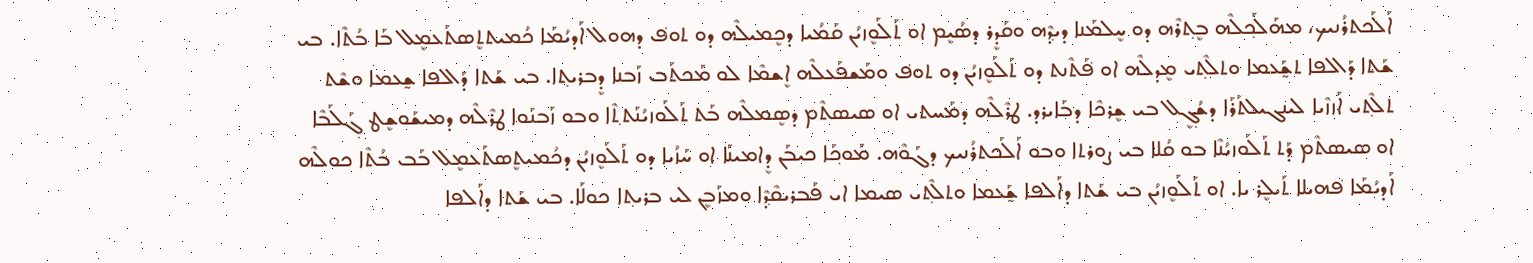ܐܰܠܰܟܬܪܳܢܝܟ، ܡܗܰܠܰܟ݂ܠܶܗ ܒܷܬ݂ܪܶܗ ܕܘ ܚܷܠܡܰܢܐ ܕܝܕ݂ܶܗ ܘܩܰܕܷܪ ܕܣܳܝܷܡ ܐܘ ܬܰܠܰܘܷܙܝܳܢ ܩܰܡܳܝܐ ܕܟܷܡܝܠܶܗ ܕܘ ܬܘܦ݁ ܕܗܘܠ ܐܰܕܝܳܡܰܐ ܟܳܡܝܬܬܷܣܬܰܥܡܷܠ ܒܰܐ ܒܳܬܶܐ. ܒܝ ܫܰܬܐ ܕܰܐܠܦܐ ܬܫ̰ܰܥܡܐ ܘܬܠܶܬ݂ܝ ܡܷܕܠܶܗ ܐܘ ܦܰ݁ܬܶܢܬ ܕܘ ܬܰܠܰܘܷܙܝܳܢ ܕܘ ܬܘܦ݁ ܘܡܰܫܦܰܥܠܶܗ ܐܷܫܡܶܐ ܠܘ ܡܰܟܬܰܒ ܙܰܒܢܐ ܕܷܒܪܝܬ݂ܐ. ܒܝ ܫܰܬܐ ܕܰܐܠܦܐ ܫ̰ܥܡܐ ܘܫܶܬ ܬܠܶܬ݂ܝ ܐܰܙܙܶܝܐ ܠܝܢܓܝܠܬܰܪܰܐ ܕܫܳܓܷ݂ܠ ܒܝ ܫܷܪܟܶܐ ܕܒܰܐܝܪܕ. ܛܪܶܠܶܗ ܕܡܰܚܬܝ ܐܘ ܣܝܣܬܶܡ ܕܣܷܡܠܶܗ ܒܰܬ ܬܰܠܰܘܙܝܳܢܰܬܬ݂ܶܐ ܘܒܘ ܙܰܒܢܰܘܐ ܛܪܶܠܶܗ ܕܡܝܫܰܘܫܷܛ ܓ݂ܰܠܰܒܶܐ ܐܘ ܣܝܣܬܶܡ ܕܰܬ ܬܰܠܰܘܙܝܳܢܶܐ ܒܘ ܩܳܠܐ ܒܝ ܨܘܪܬܐ ܘܒܘ ܐܰܠܰܟܬܪܳܢܝܟ ܕܓܰܘܶܗ. ܡܰܘܟ݂ܰܐ ܟܝܒܰܢ ܕܷܐܡܝܢܰܐ ܐܘ ܚܰܙܳܝܐ ܕܘ ܬܰܠܰܘܷܙܝܳܢ ܕܟܳܡܝܬܷܣܬܰܥܡܷܠ ܒܰܒ ܒܳܬܶܐ ܟܘܠܶܗ ܐܰܕܝܳܡܰܐ ܦ݁ܗܝܠܐ ܬܰܝܠܷܪ ܝܐ. ܐܘ ܬܰܠܰܘܷܙܝܳܢ ܒܝ ܫܰܬܐ ܕܐܰܠܦܐ ܫ̰ܰܥܡܐ ܘܬܠܶܬ݂ܝ ܣܝܡܐ ܐܝ ܦܰܒܪܝܩܶܕ݂ܶܐ ܘܡܙܰܒܷܢ ܠܝ ܒܪܝܬ݂ܐ ܟܘܠܰܐ. ܒܝ ܫܰܬܐ ܕܐܰܠܦܐ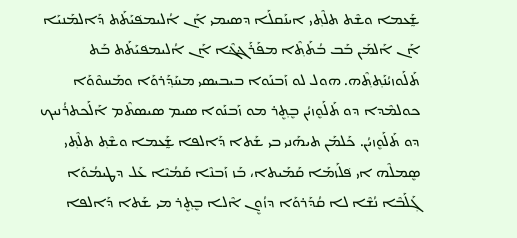ܫ̰ܰܥܡܐ ܘܫܶܬ ܬܠܶܬ݂ܝ ܐܝܢܰܩܠܰܐ ܕܣܝܡܝ ܐܰܢ ܐܳܠܝܡܦ݁ܝܰܬܰܬ ܕܰܐܠܡܰܢܝܰܐ ܐܰܢ ܐܰܠܡܰܢ ܒܰܒ ܒܳܬܰܬ݂ܶܐ ܡܦܰܪܰܔܔܶܐ ܐܰܢ ܐܳܠܝܡܦ݁ܝܰܬܰܬ ܒܰܬ ܬܰܠܰܘܙܝܳܢܰܬ݂ܬ݂ܶܗ. ܗܘܠ ܠܘ ܙܰܒܢܰܘܐ ܒܝܒܝܣܝ ܡܚܰܕ݂ܰܪܘܰܐ ܘܡܰܚܘܶܘܰܐ ܟܘܠܡܶܕܐ ܕܘ ܬܰܠܰܘܷܙܝܳܢ ܒܷܬ݂ܷܪ ܡܘ ܙܰܒܢܰܘܐ ܣܝܡ ܣܝܣܬܶܡ ܐܰܠܰܟܬܪܳܢܝܟ ܕܘ ܬܰܠܰܘܷܙܝܳܢ. ܟܰܠܡܰܢ ܬܝܗܰܢܝ ܒܝ ܫܰܬܐ ܕܰܐܠܦܐ ܫ̰ܰܥܡܐ ܘܫܶܬ݂ ܬܠܶܬ݂ܝ ܣܷܡܠܶܗ ܐܝ ܦ݁ܠܰܙܡܰܐ ܩܰܡܰܝܬܐ، ܒܰܙ ܙܰܒܢܶܐ ܩܰܡܳܝܶܐ ܥܰܠ ܕܛܝܡܳܘܰܐ ܓ݂ܰܠܰܒܶܐ ܢܳܫܶܐ ܠܐ ܩܳܕܰܪܘܰܐ ܕܙܳܘܷܢ ܐܶܠܐ ܒܷܬ݂ܷܪ ܡܝ ܫܰܬܐ ܕܰܐܠܦܐ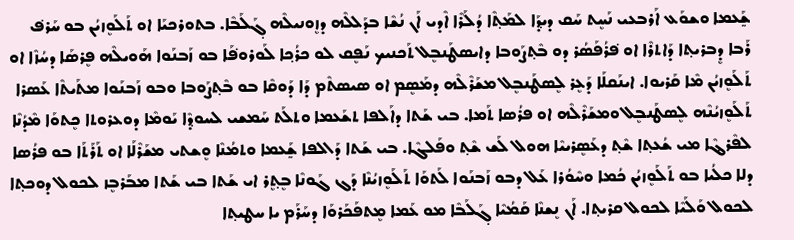ܫ̰ܰܥܡܐ ܘܫܘܰܥ ܐܰܪܒܥܝ ܢܰܚܷܬ ܚܰܩ ܕܝܕ݂ܰܐ ܠܡܰܬ݂ܶܐ ܕܳܠܰܪܶܐ ܐܶܕܝ ܐܰܢ ܢܳܫܶܐ ܒܕܰܠܠܶܗ ܕܙܷܘܢܝܠܶܗ ܓ݂ܰܠܰܒܶܐ. ܒܬܘܪܟܝܰܐ ܐܘ ܬܰܠܰܘܷܙܝܳܢ ܒܘ ܚܰܪܦ݁ ܪܰܒܐ ܕܷܒܪܝܬ݂ܐ ܕܰܐܬܪܶܐ ܐܘ ܦ݁ܪܳܦܰܣܳܪ ܕܘ ܒܶܬ݂ܨܰܘܒܐ ܕܐܝܣܛܰܢܒܷܠ ܬܰܟܢܝܟ ܢܰܦܷܩ ܠܘ ܟܪܳܟ݂ܐ ܠܰܘܪܘܦ݁ܰܐ ܒܘ ܙܰܒܢܰܘܐ ܗܰܘܝܠܶܗ ܦܷܪܣܰܐ ܕܚܳܙܶܐ ܐܘ ܬܰܠܰܘܷܙܝܳܢ ܡܶܐ ܩܰܪܝܘܐ. ܐܝܢܰܩܠܰܐ ܕܰܥܷܪ ܠܷܣܛܰܢܒܷܠ ܡܫܰܪܶܠܶܗ ܕܡܰܣܷܡ ܐܘ ܣܝܣܬܶܡ ܕܰܐ ܕܰܘܩܶܐ ܒܘ ܒܶܬ݂ܨܰܘܒܐ ܘܒܘ ܙܰܒܢܰܘܐ ܡܬܰܝܬܶܐ ܥܰܣܪܐ ܬܰܠܰܘܷܙܝܳܢܶܗ ܠܷܣܛܰܢܒܷܠ ܘܡܫܰܪܶܠܶܗ ܐܘ ܦܪܳܣܐ ܬܰܡܐ. ܒܝ ܫܰܬܐ ܕܐܰܠܦܐ ܬܫܰܥܡܐ ܘܬܠܰܬ ܚܰܡܫܝ ܠܚܘܕ݂ܶܐ ܝܰܘܡܶܐ ܕܘܥܪܘܬܐ ܟܷܬܘܰܐ ܡܶܕܳܢܶܐ ܠܦܶܪܔܶܐ ܡܝ ܫܳܥܬ݂ܐ ܫܶܬ݂ ܕܥܰܣܷܪܝܝܶܐ ܗܘܠ ܠܰܫ ܫܶܬ݂ ܘܦܰܠܓܶܐ. ܒܝ ܫܰܬܐ ܕܰܐܠܦܐ ܫ̰ܰܥܡܐ ܘܬܡܳܢܶܐ ܘܷܫܬܝ ܡܫܰܪܶܠܰܐ ܐܘ ܬܰܪܰܬܰܐ ܒܘ ܦܪܳܣܐ ܕܠܐ ܟܠܳܝܐ ܒܘ ܬܰܠܰܘܷܙܝܳܢ ܟܳܡܐ ܘܚܶܘܳܪܐ ܥܰܠ ܕܒܘ ܙܰܒܢܰܘܐ ܠܰܬܘܰܐ ܬܰܠܰܘܷܙܝܳܢܶܐ ܕܰܓ ܓܰܘܢܶܐ ܒܷܬܷ݂ܪ ܐܝ ܫܰܬܐ ܒܝ ܫܰܬܐ ܡܒܰܪܒܷܙ ܠܟܘܠ ܕܘܟܬ݂ܐ ܠܟܘܠ ܘܰܠܰܝܶܐ ܠܟܘܠ ܩܪܝܬ݂ܐ. ܐܰܢ ܢܷܫܢܶܐ ܩܰܡܳܝܶܐ ܓ݂ܰܠܰܒܶܐ ܡܘ ܥܰܡܐ ܡܷܬܦܰܟܰܪܘܰܐ ܕܚܰܪܰܡ ܝܐ ܚܛܝܬ݂ܐ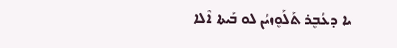ܝܐ ܕܥܳܒܷܪ ܬܰܠܰܘܷܙܝܳܢ ܠܘ ܒܰܝܬܐ ܐܶܠܐ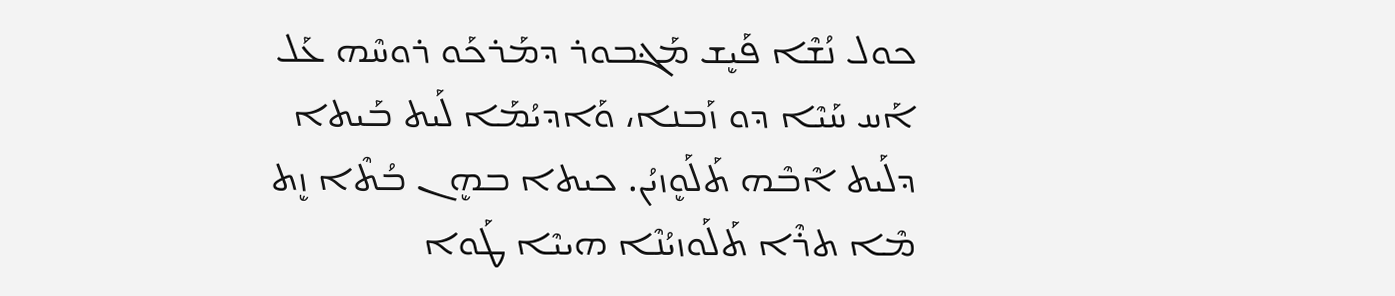ܟܘܠ ܢܳܫܶܐ ܦܰܝܷܫ ܡܰܔܒܘܪ ܕܡܰܪܟܰܘ ܪܘܚܶܗ ܥܰܠ ܐܰܚ ܚܰܝܶܐ ܕܘ ܙܰܒܢܐ، ܘܰܐܕܝܳܡܰܐ ܠܰܝܬ ܒܰܝܬܐ ܕܠܰܝܬ ܐܶܒܶܗ ܬܰܠܰܘܷܙܝܳܢ. ܟܝܬܐ ܒܗܷܢ ܒܳܬܶܐ ܙܷܬ ܡܶܐ ܬܪܶܐ ܬܰܠܰܘܙܝܳܢܶܐ ܗܝܝܶܐ ܛܰܘܐ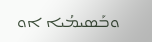ܘܒܰܣܝܡܳܝܐ ܐܘ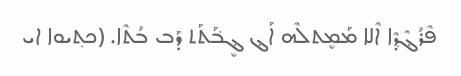ܦܶܪܳܔܶܕ݂ܶܐ ܐܶܠܐ ܡܰܡܷܬܠܶܗ ܐܰܔ ܔܷܒ݁ܰܬܰܬ ܕܰܒ ܒܳܬܶܐ. (ܟܬ݂ܝܘܐ ܐܝ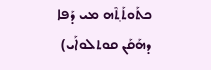ܟܬܰܘܬܰܬ݂ܶܗ ܡܝ ܕܰܦܐ ܕܗܰܩܰܢ ܩܘܬܠܘܐܰܝ)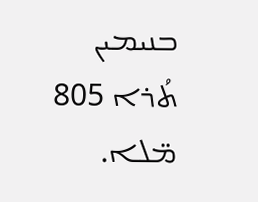ܒܢܝܡܝܢ ܬܳܪܐ 805 ܡ̈ܠܐ.